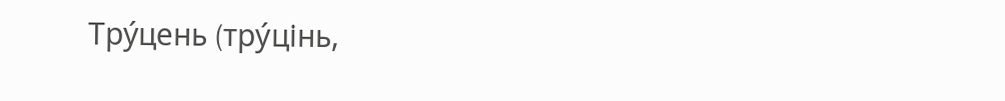Тру́цень (тру́цінь,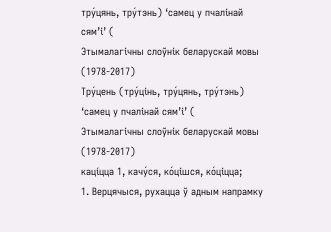тру́цянь, тру́тэнь) ‘самец у пчалінай сям’і’ (
Этымалагічны слоўнік беларускай мовы (1978-2017)
Тру́цень (тру́цінь, тру́цянь, тру́тэнь) ‘самец у пчалінай сям’і’ (
Этымалагічны слоўнік беларускай мовы (1978-2017)
каці́цца 1, качу́ся, ко́цішся, ко́ціцца;
1. Верцячыся, рухацца ў адным напрамку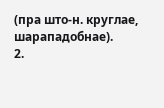(пра што‑н. круглае, шарападобнае).
2.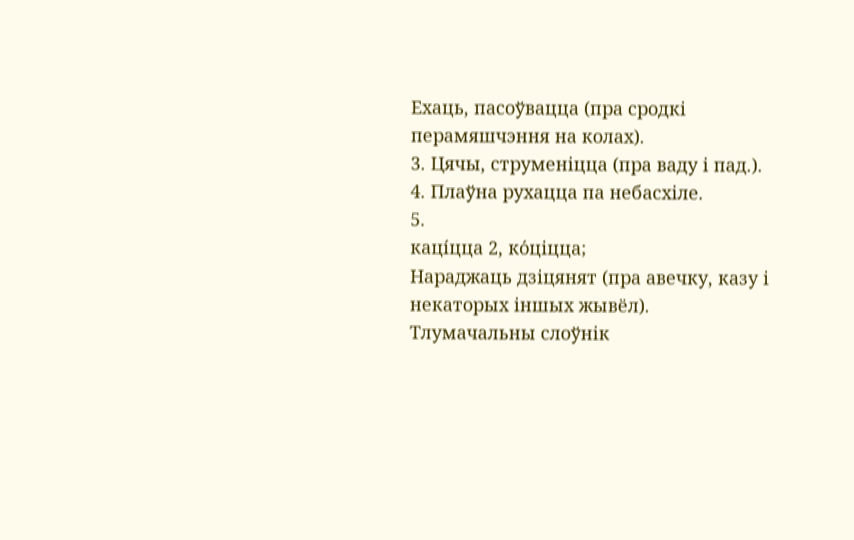Ехаць, пасоўвацца (пра сродкі перамяшчэння на колах).
3. Цячы, струменіцца (пра ваду і пад.).
4. Плаўна рухацца па небасхіле.
5.
каці́цца 2, ко́ціцца;
Нараджаць дзіцянят (пра авечку, казу і некаторых іншых жывёл).
Тлумачальны слоўнік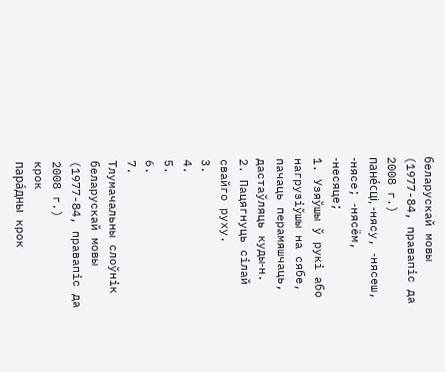беларускай мовы (1977-84, правапіс да 2008 г.)
пане́сці, ‑нясу, ‑нясеш, ‑нясе; ‑нясём, ‑несяце;
1. Узяўшы ў рукі або нагрузіўшы на сябе, пачаць перамяшчаць, дастаўляць куды‑н.
2. Пацягнуць сілай свайго руху.
3.
4.
5.
6.
7.
Тлумачальны слоўнік беларускай мовы (1977-84, правапіс да 2008 г.)
крок
пара́дны крок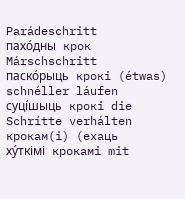Parádeschritt
пахо́дны крок Márschschritt
паско́рыць крокі (étwas) schnéller láufen
суці́шыць крокі die Schrítte verhálten
крокам(і) (ехаць
ху́ткімі крокамі mit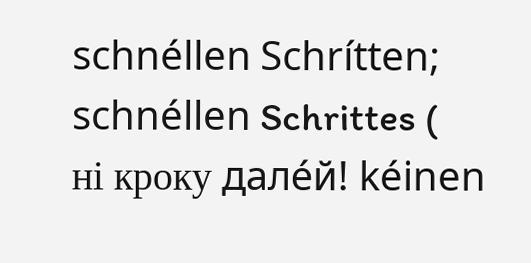schnéllen Schrítten; schnéllen Schrittes (
ні кроку дале́й! kéinen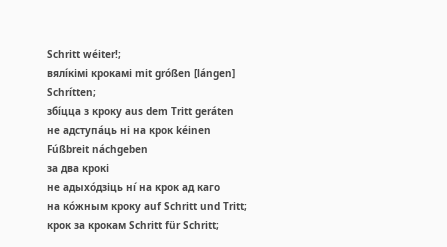Schritt wéiter!;
вялі́кімі крокамі mit gróßen [lángen] Schrítten;
збі́цца з кроку aus dem Tritt geráten
не адступа́ць ні на крок kéinen Fúßbreit náchgeben
за два крокі
не адыхо́дзіць ні́ на крок ад каго
на ко́жным кроку auf Schritt und Tritt;
крок за крокам Schritt für Schritt;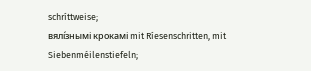schríttweise;
вялі́знымі крокамі mit Ríesenschritten, mit Siebenméilenstiefeln;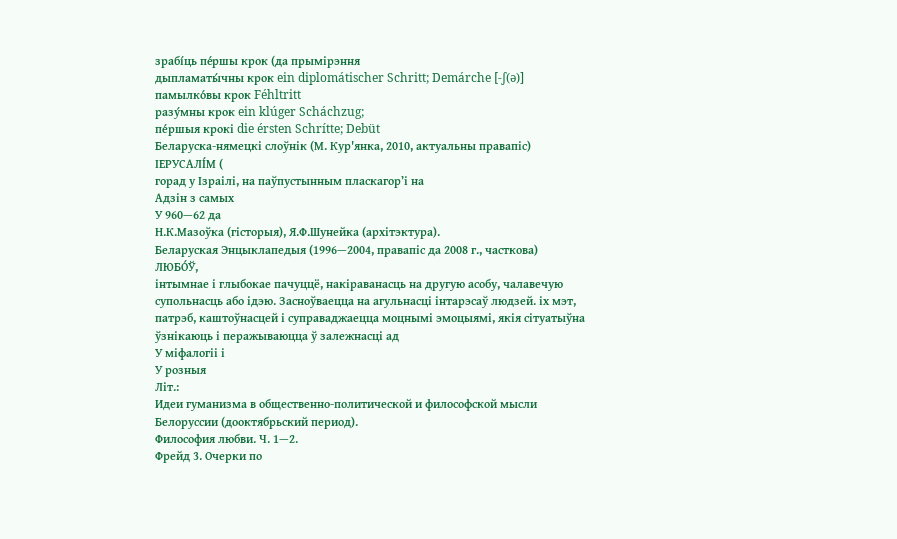зрабі́ць пе́ршы крок (да прымірэння
дыпламаты́чны крок ein diplomátischer Schritt; Demárche [-ʃ(ə)]
памылко́вы крок Féhltritt
разу́мны крок ein klúger Scháchzug;
пе́ршыя крокі die érsten Schrítte; Debüt
Беларуска-нямецкі слоўнік (М. Кур'янка, 2010, актуальны правапіс)
ІЕРУСАЛІ́М (
горад у Ізраілі, на паўпустынным пласкагор’і на
Адзін з самых
У 960—62 да
Н.К.Мазоўка (гісторыя), Я.Ф.Шунейка (архітэктура).
Беларуская Энцыклапедыя (1996—2004, правапіс да 2008 г., часткова)
ЛЮБО́Ў,
інтымнае і глыбокае пачуццё, накіраванасць на другую асобу, чалавечую супольнасць або ідэю. Засноўваецца на агульнасці інтарэсаў людзей. іх мэт, патрэб, каштоўнасцей і суправаджаецца моцнымі эмоцыямі, якія сітуатыўна ўзнікаюць і перажываюцца ў залежнасці ад
У міфалогіі і
У розныя
Літ.:
Идеи гуманизма в общественно-политической и философской мысли Белоруссии (дооктябрьский период).
Философия любви. Ч. 1—2.
Фрейд 3. Очерки по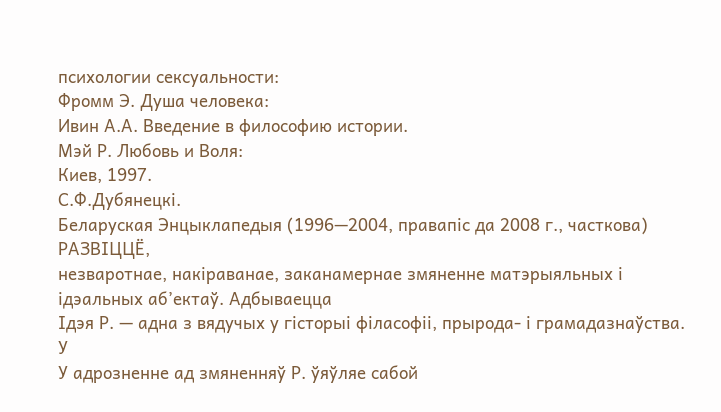психологии сексуальности:
Фромм Э. Душа человека:
Ивин А.А. Введение в философию истории.
Мэй Р. Любовь и Воля:
Киев, 1997.
С.Ф.Дубянецкі.
Беларуская Энцыклапедыя (1996—2004, правапіс да 2008 г., часткова)
РАЗВІЦЦЁ,
незваротнае, накіраванае, заканамернае змяненне матэрыяльных і ідэальных аб’ектаў. Адбываецца
Ідэя Р. — адна з вядучых у гісторыі філасофіі, прырода- і грамадазнаўства. У
У адрозненне ад змяненняў Р. ўяўляе сабой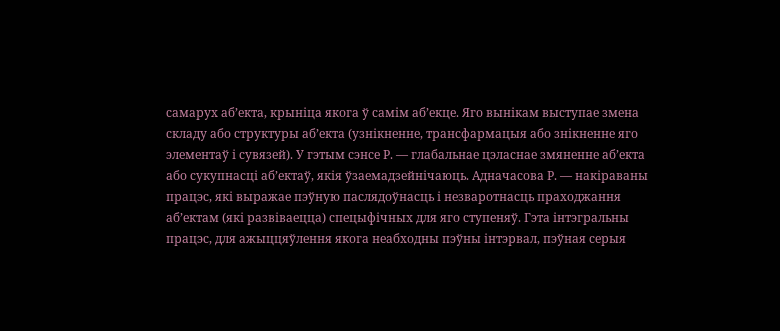самарух аб’екта, крыніца якога ў самім аб’екце. Яго вынікам выступае змена складу або структуры аб’екта (узнікненне, трансфармацыя або знікненне яго элементаў і сувязей). У гэтым сэнсе Р. — глабальнае цэласнае змяненне аб’екта або сукупнасці аб’ектаў, якія ўзаемадзейнічаюць. Адначасова Р. — накіраваны працэс, які выражае пэўную паслядоўнасць і незваротнасць праходжання аб’ектам (які развіваецца) спецыфічных для яго ступеняў. Гэта інтэгральны працэс, для ажыццяўлення якога неабходны пэўны інтэрвал, пэўная серыя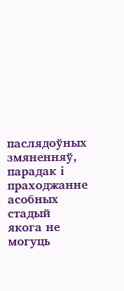паслядоўных змяненняў, парадак і праходжанне асобных стадый якога не могуць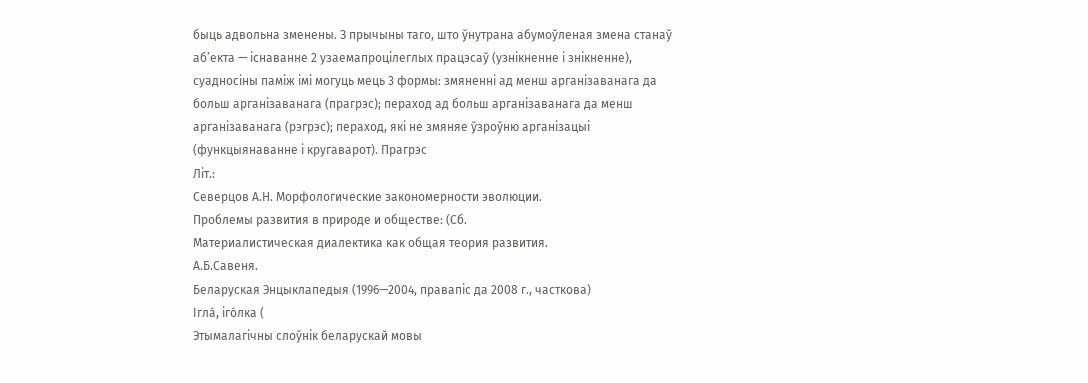быць адвольна зменены. З прычыны таго, што ўнутрана абумоўленая змена станаў аб’екта — існаванне 2 узаемапроцілеглых працэсаў (узнікненне і знікненне), суадносіны паміж імі могуць мець 3 формы: змяненні ад менш арганізаванага да больш арганізаванага (прагрэс); пераход ад больш арганізаванага да менш арганізаванага (рэгрэс); пераход, які не змяняе ўзроўню арганізацыі (функцыянаванне і кругаварот). Прагрэс
Літ.:
Северцов А.Н. Морфологические закономерности эволюции.
Проблемы развития в природе и обществе: (Сб.
Материалистическая диалектика как общая теория развития.
А.Б.Савеня.
Беларуская Энцыклапедыя (1996—2004, правапіс да 2008 г., часткова)
Ігла́, іго́лка (
Этымалагічны слоўнік беларускай мовы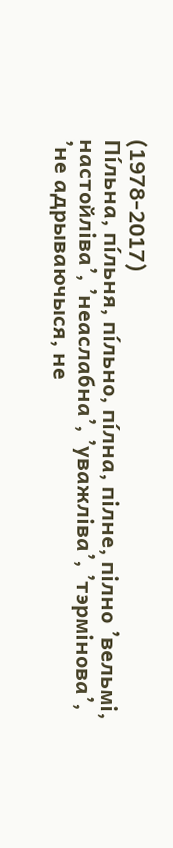(1978-2017)
Пі́льна, пі́льня, пі́льно, пі́лна, пілне, пілно ’вельмі, настойліва’, ’неаслабна’, ’уважліва’, ’тэрмінова’, ’не адрываючыся, не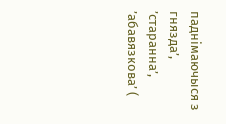паднімаючыся з гнязда’, ’старанна’, ’абавязкова’ (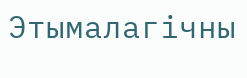Этымалагічны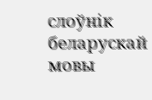слоўнік беларускай мовы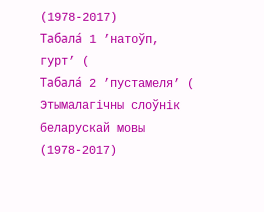(1978-2017)
Табала́ 1 ’натоўп, гурт’ (
Табала́ 2 ’пустамеля’ (
Этымалагічны слоўнік беларускай мовы (1978-2017)